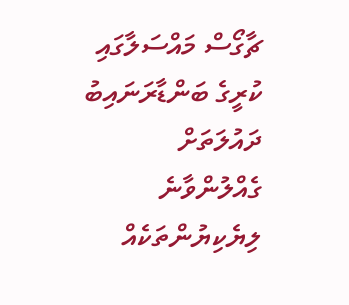ޗާގޯސް މައްސަލާގައި ކުރީގެ ބަންޑާރަނައިބު ދައުލަތަށް ގެއްލުންވާނެ ލިޔެކިޔުންތަކެއް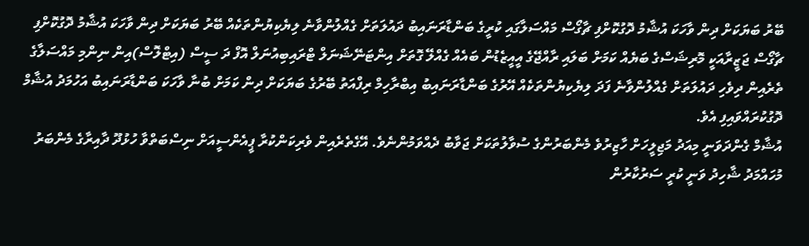ބޭރު ބަޔަކަށް ދިން ވާހަކަ އުޝާމު ދޮގުކޮށްފި ޗާގޯސް މައްސަލާގައި ކުރީގެ ބަންޑާރަނައިބު ދައުލަތަށް ގެއްލުންވާނެ ލިޔެކިޔުންތަކެއް ބޭރު ބަޔަކަށް ދިން ވާހަކަ އުޝާމު ދޮގުކޮށްފި
ޗާގޯސް ޖަޒީރާއަކީ މޮރިޝަސްގެ ބަޔެއް ކަމަށް ބަލައި ރާއްޖޭގެ އީއީޒެޑުން ބައެއް ގެއްލޭ ގޮތަށް އިންޓަނޭޝަނަލް ޓްރައިބިއުނަލް އޮފް ދަ ސީސް (އިޓްލޮސް)އިން ނިންމި މައްސަލާގެ ތެރެއިން ދިވެހި ދައުލަތަށް ގެއްލުންވާނެ ފަދަ ލިޔެކިޔުންތަކެއް އޭރުގެ ބަންޑާރަނައިބު އިބްރާހިމް ރިފްއަތު ބޭރުގެ ބަޔަކަށް ދިން ކަމަށް ބުނާ ވާހަކަ ބަންޑާރަނައިބު އަހުމަދު އުޝާމް ދޮގުކުރައްވައިފި އެވެ.
އުޝާމް ގެންދަވަނީ މިއަދު މަޖިލީހަށް ހާޒިރުވެ މެންބަރުންގެ ސުވާލުތަކަށް ޖަވާބު ދެއްވަމުންނެވެ. އޭގެތެރެއިން ވެރިކަންކުރާ ޕީއެންސީއަށް ނިސްބަތްވާ ހުޅުދޫ ދާއިރާގެ މެންބަރު މުހައްމަދު ޝާހިދު ވަނީ ކުރީ ސަރުކާރުން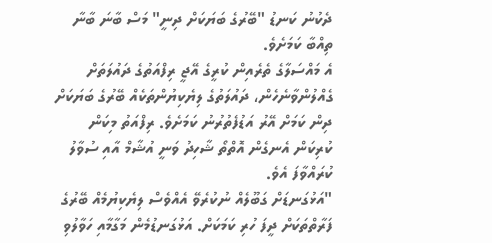ދެކުނު ކަނޑު "ބޭރުގެ ބަޔަކަށް ދިނީ" މަސް ބާނަ ބާނާ ތިއްބާ ކަމަށެވެ.
އެ މައްސަލާގެ ތެރެއިން ކުރީގެ އޭޖީ ރިފްއަތުގެ ދައުލަތަށް ގެއްލުންވާނެހެން، ދައުލަތުގެ ލިޔެކިޔުންތަކެއް ބޭރުގެ ބަޔަކަށް ދިން ކަމަށް އޭރު އަޑުފެތުރުނު ކަމަށެވެ. ރިފްއަތު މިކަން ކުރިކަން އެނގެން އޮތްތޯ ޝާހިދު ވަނީ އުޝާމް އާއި ސުވާލު ކުރައްވާފަ އެވެ.
"އަޅުގަނޑަށް ގަބޫލެއް ނުކުރެވޭ އެއްވެސް ލިޔެކިޔުމެއް ބޭރުގެ ފަރާތްތަކަށް ދީފަ ހުރި ކަމަކަށް. އަޅުގަނޑުމެން މަގާމާއި ހަވާލުވި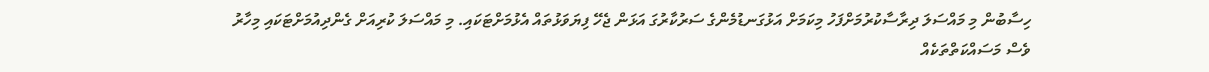ހިސާބުން މި މައްސަލަ ދިރާސާކުރުމަށްފަހު މިކަމަށް އަޅުގަނޑުމެންގެ ސަރުކާރުގަ އަޅަން ޖެހޭ ފިޔަވަޅުތައް އެޅުމަށްޓަކައި. މި މައްސަލަ ކުރިއަށް ގެންދިއުމަށްޓަކައި މިހާރު ވެސް މަސައްކަތްތަކެއް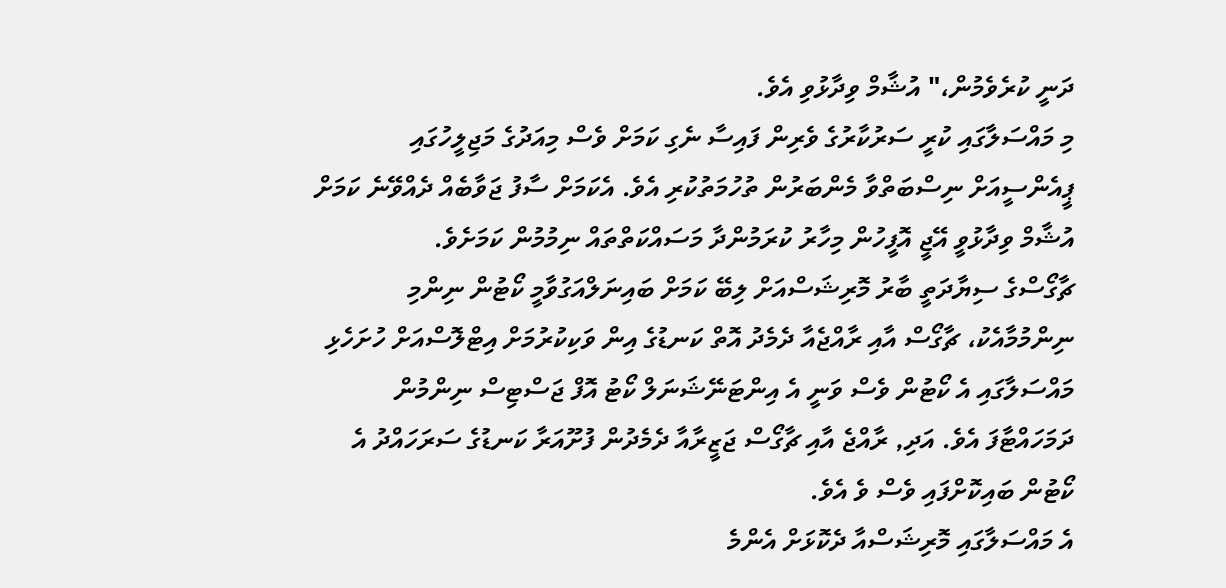ދަނީ ކުރެވެމުން،" އުޝާމް ވިދާޅުވި އެވެ.
މި މައްސަލާގައި ކުރީ ސަރުކާރުގެ ވެރިން ފައިސާ ނެގި ކަމަށް ވެސް މިއަދުގެ މަޖިލީހުގައި ޕީއެންސީއަށް ނިސްބަތްވާ މެންބަރުން ތުހުމަތުކުރި އެވެ. އެކަމަށް ސާފު ޖަވާބެއް ދެއްވޭނެ ކަމަށް އުޝާމް ވިދާޅުވީ އޭޖީ އޮފީހުން މިހާރު ކުރަމުންދާ މަސައްކަތްތައް ނިމުމުން ކަމަށެވެ.
ޗާގޯސްގެ ސިޔާދަތީ ބާރު މޮރިޝަސްއަށް ލިބޭ ކަމަށް ބައިނަލްއަގުވާމީ ކޯޓުން ނިންމި ނިންމުމާއެކު، ޗާގޯސް އާއި ރާއްޖެއާ ދެމެދު އޮތް ކަނޑުގެ އިން ވަކިކުރުމަށް އިޓްލޮސްއަށް ހުށަހެޅި މައްސަލާގައި އެ ކޯޓުން ވެސް ވަނީ އެ އިންޓަނޭޝަނަލް ކޯޓު އޮފް ޖަސްޓިސް ނިންމުން ދަމަހައްޓާފަ އެވެ. އަދި, ރާއްޖެ އާއި ޗާގޯސް ޖަޒީރާއާ ދެމެދުން ފުށޫއަރާ ކަނޑުގެ ސަރަހައްދު އެ ކޯޓުން ބައިކޮށްފައި ވެސް ވެ އެވެ.
އެ މައްސަލާގައި މޮރިޝަސްއާ ދެކޮޅަށް އެންމެ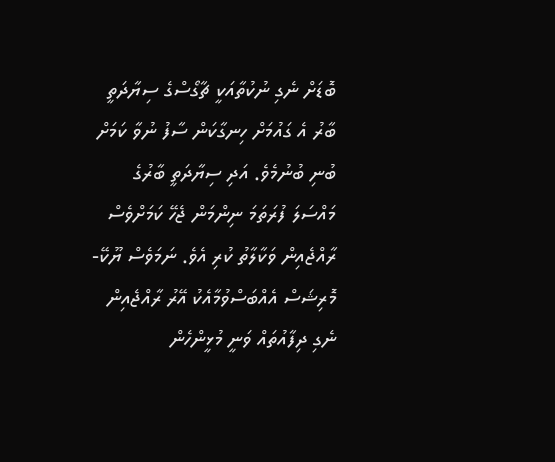ބޮޑަށް ނެގި ނުކުތާއަކީ ޗާގޯސްގެ ސިޔާދަތީ ބާރު އެ ގައުމަށް ހިނގާކަން ސާފު ނުވާ ކަމަށް ބުނި ބުނުމެވެ. އަދި ސިޔާދަތީ ބާރުގެ މައްސަލަ ފުރަތަމަ ނިންމަން ޖެހޭ ކަމަށްވެސް ރާއްޖެއިން ވަކާލާތު ކުރި އެވެ. ނަމަވެސް ޔޫކޭ-މޮރިޝަސް އެއްބަސްވުމާއެކު އޭރު ރާއްޖެއިން ނެގި ދިފާއުތައް ވަނީ މުޅީންހެން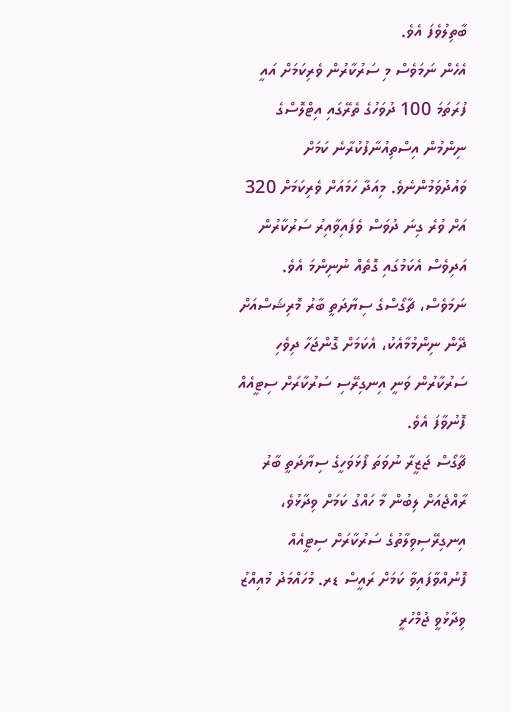ބާތިލުވެފަ އެވެ.
އެހެން ނަމަވެސް މި ސަރުކާރުން ވެރިކަމަށް އައީ ފުރަތަމަ 100 ދުވަހުގެ ތެރޭގައި އިޓްލޮސްގެ ނިންމުން އިސްތިއުނާފުކުރާނެ ކަމަށް ވައުދުވަމުންނެވެ. މިއަދާ ހަމައަށް ވެރިކަމަށް 320 އަށް ވުރެ ގިނަ ދުވަސް ވެފައިވާއިރު ސަރުކާރުން އަދިވެސް އެކަމުގައި ގޮތެއް ނުނިންމަ އެވެ.
ނަމަވެސް، ޗާގޯސްގެ ސިޔާދަތީ ބާރު މޮރިޝަސްއަށް ދޭން ނިންމުމާއެކު، އެކަމަށް ގޮންޖަހާ ދިވެހި ސަރުކާރުން ވަނީ އިނގިރޭސި ސަރުކާރަށް ސިޓީއެއް ފޮނުވާފަ އެވެ.
ޗާގޯސް ޖަޒީރާ ނުވަތަ ފޯޅަވަހީގެ ސިޔާދަތީ ބާރު ރާއްޖެއަށް ލިބުން މާ ހައްގު ކަމަށް ވިދާޅުވެ، އިނގިރޭސިވިލާތުގެ ސަރުކާރަށް ސިޓީއެއް ފޮނުއްވާފައިވާ ކަމަށް ރައީސް ޑރ. މުހައްމަދު މުއިއްޒު ވިދާޅުވީ ޖުމްހުރީ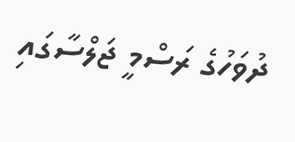ދުވަހުގެ ރަސްމީ ޖަލްސާގައި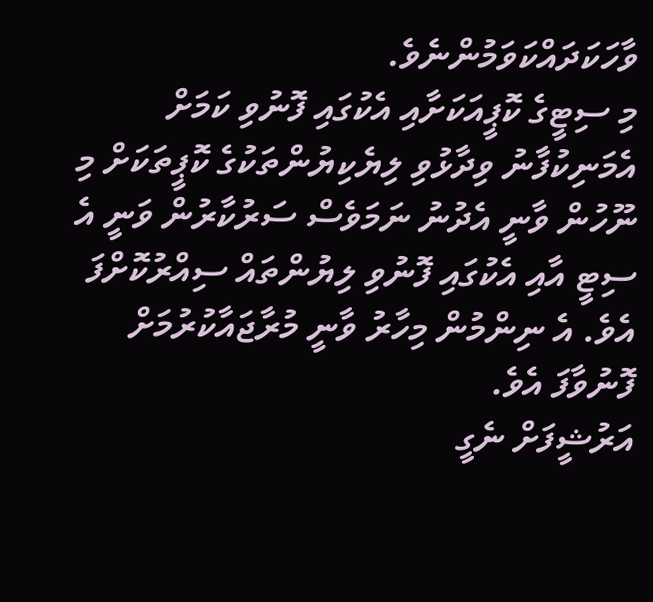ވާހަކަދައްކަވަމުންނެވެ.
މި ސިޓީގެ ކޮޕީއަކަށާއި އެކުގައި ފޮނުވި ކަމަށް އެމަނިކުފާނު ވިދާޅުވި ލިޔެކިޔުންތަކުގެ ކޮޕީތަކަށް މި ނޫހުން ވާނީ އެދުނު ނަމަވެސް ސަރުކާރުން ވަނީ އެ ސިޓީ އާއި އެކުގައި ފޮނުވި ލިޔުންތައް ސިއްރުކޮށްފަ އެވެ. އެ ނިންމުން މިހާރު ވާނީ މުރާޖައާކުރުމަށް ފޮނުވާފަ އެވެ.
އަރުޝީފަށް ނެގީ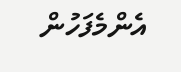އެންމެފަހުން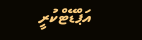އަޕްޑޭޓްކުރީ